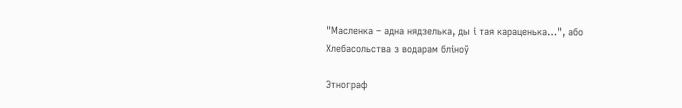"Масленка – адна нядзелька, ды і тая караценька…", або Хлебасольства з водарам бліноў

Этнограф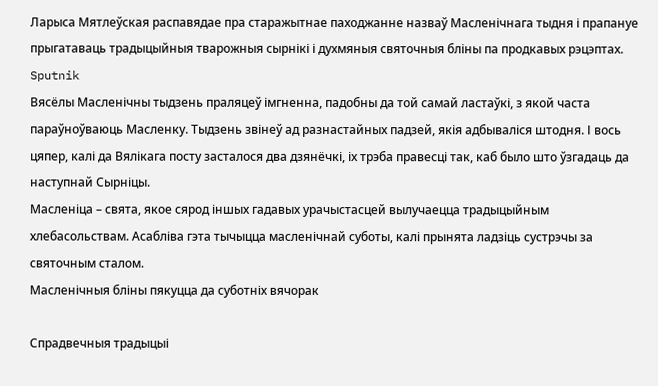Ларыса Мятлеўская распавядае пра старажытнае паходжанне назваў Масленічнага тыдня і прапануе прыгатаваць традыцыйныя тварожныя сырнікі і духмяныя святочныя бліны па продкавых рэцэптах.
Sputnik
Вясёлы Масленічны тыдзень праляцеў імгненна, падобны да той самай ластаўкі, з якой часта параўноўваюць Масленку. Тыдзень звінеў ад разнастайных падзей, якія адбываліся штодня. І вось цяпер, калі да Вялікага посту засталося два дзянёчкі, іх трэба правесці так, каб было што ўзгадаць да наступнай Сырніцы.
Масленіца – свята, якое сярод іншых гадавых урачыстасцей вылучаецца традыцыйным хлебасольствам. Асабліва гэта тычыцца масленічнай суботы, калі прынята ладзіць сустрэчы за святочным сталом.
Масленічныя бліны пякуцца да суботніх вячорак

Спрадвечныя традыцыі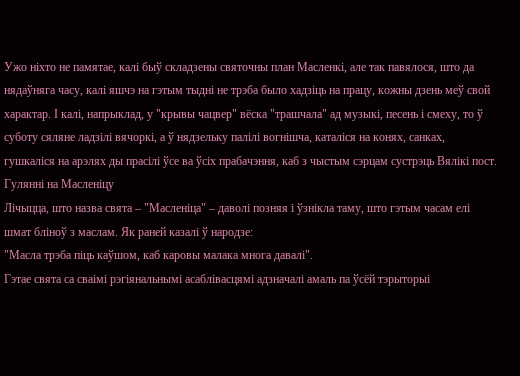Ужо ніхто не памятае, калі быў складзены святочны план Масленкі, але так павялося, што да нядаўняга часу, калі яшчэ на гэтым тыдні не трэба было хадзіць на працу, кожны дзень меў свой характар. І калі, напрыклад, у "крывы чацвер" вёска "трашчала" ад музыкі, песень і смеху, то ў суботу сяляне ладзілі вячоркі, а ў нядзельку палілі вогнішча, каталіся на конях, санках, гушкаліся на арэлях ды прасілі ўсе ва ўсіх прабачэння, каб з чыстым сэрцам сустрэць Вялікі пост.
Гулянні на Масленіцу
Лічыцца, што назва свята – "Масленіца" – даволі позняя і ўзнікла таму, што гэтым часам елі шмат бліноў з маслам. Як раней казалі ў народзе:
"Масла трэба піць каўшом, каб каровы малака многа давалі".
Гэтае свята са сваімі рэгіянальнымі асаблівасцямі адзначалі амаль па ўсёй тэрыторыі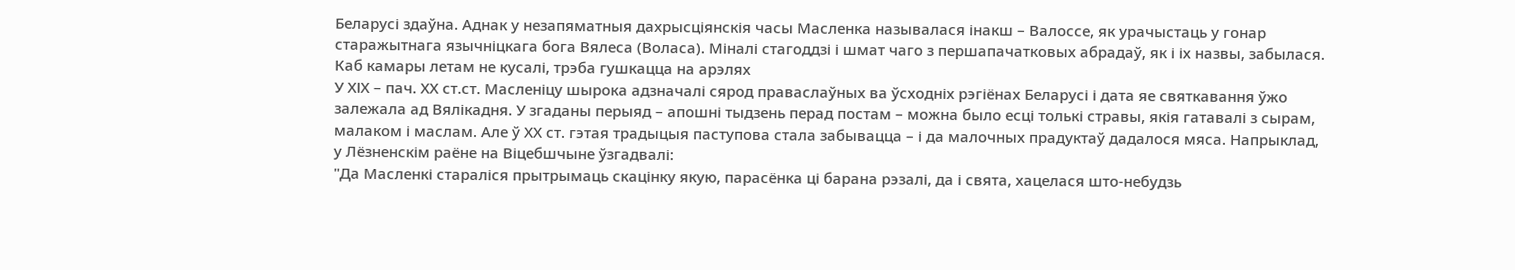Беларусі здаўна. Аднак у незапяматныя дахрысціянскія часы Масленка называлася інакш – Валоссе, як урачыстаць у гонар старажытнага язычніцкага бога Вялеса (Воласа). Міналі стагоддзі і шмат чаго з першапачатковых абрадаў, як і іх назвы, забылася.
Каб камары летам не кусалі, трэба гушкацца на арэлях
У ХІХ – пач. ХХ ст.ст. Масленіцу шырока адзначалі сярод праваслаўных ва ўсходніх рэгіёнах Беларусі і дата яе святкавання ўжо залежала ад Вялікадня. У згаданы перыяд – апошні тыдзень перад постам – можна было есці толькі стравы, якія гатавалі з сырам, малаком і маслам. Але ў ХХ ст. гэтая традыцыя паступова стала забывацца – і да малочных прадуктаў дадалося мяса. Напрыклад, у Лёзненскім раёне на Віцебшчыне ўзгадвалі:
"Да Масленкі стараліся прытрымаць скацінку якую, парасёнка ці барана рэзалі, да і свята, хацелася што-небудзь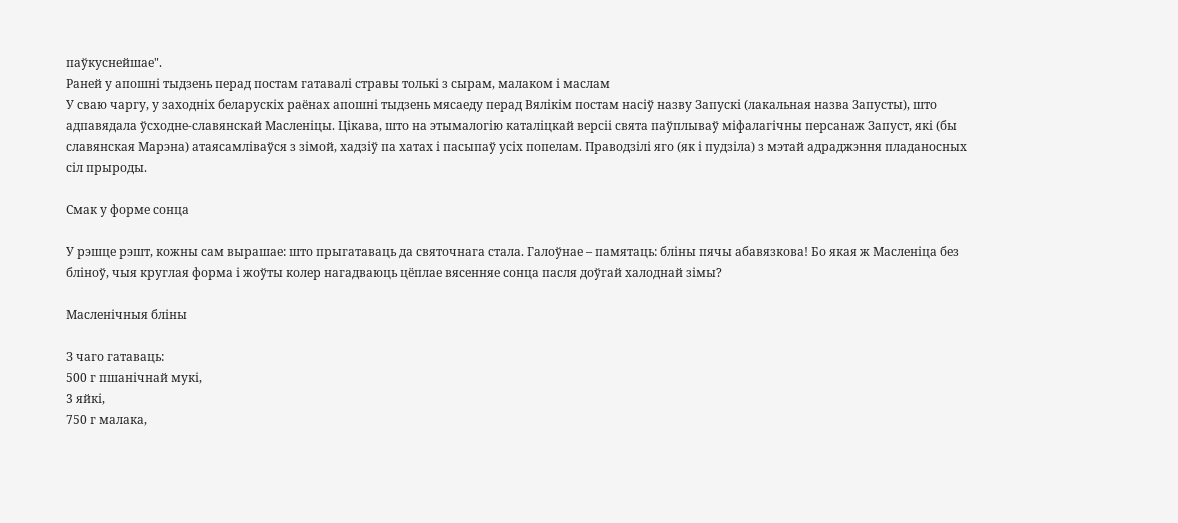паўкуснейшае".
Раней у апошні тыдзень перад постам гатавалі стравы толькі з сырам, малаком і маслам
У сваю чаргу, у заходніх беларускіх раёнах апошні тыдзень мясаеду перад Вялікім постам насіў назву Запускі (лакальная назва Запусты), што адпавядала ўсходне-славянскай Масленіцы. Цікава, што на этымалогію каталіцкай версіі свята паўплываў міфалагічны персанаж Запуст, які (бы славянская Марэна) атаясамліваўся з зімой, хадзіў па хатах і пасыпаў усіх попелам. Праводзілі яго (як і пудзіла) з мэтай адраджэння пладаносных сіл прыроды.

Смак у форме сонца

У рэшце рэшт, кожны сам вырашае: што прыгатаваць да святочнага стала. Галоўнае – памятаць: бліны пячы абавязкова! Бо якая ж Масленіца без бліноў, чыя круглая форма і жоўты колер нагадваюць цёплае вясенняе сонца пасля доўгай халоднай зімы?

Масленічныя бліны

З чаго гатаваць:
500 г пшанічнай мукі,
3 яйкі,
750 г малака,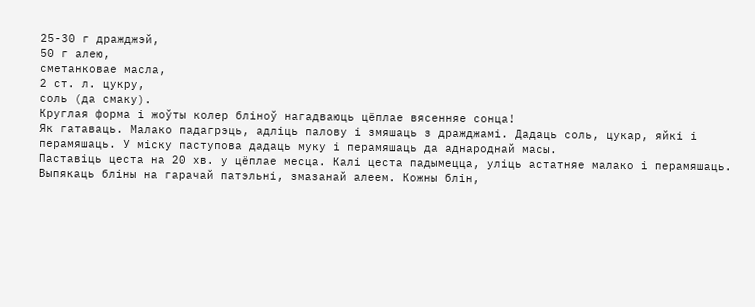25-30 г дражджэй,
50 г алею,
сметанковае масла,
2 ст. л. цукру,
соль (да смаку).
Круглая форма і жоўты колер бліноў нагадваюць цёплае вясенняе сонца!
Як гатаваць. Малако падагрэць, адліць палову і змяшаць з дражджамі. Дадаць соль, цукар, яйкі і перамяшаць. У міску паступова дадаць муку і перамяшаць да аднароднай масы.
Паставіць цеста на 20 хв. у цёплае месца. Калі цеста падымецца, уліць астатняе малако і перамяшаць.
Выпякаць бліны на гарачай патэльні, змазанай алеем. Кожны блін,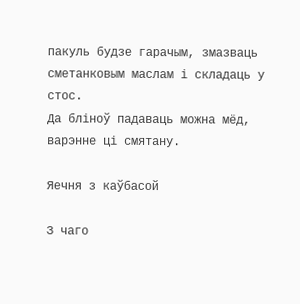пакуль будзе гарачым, змазваць сметанковым маслам і складаць у стос.
Да бліноў падаваць можна мёд, варэнне ці смятану.

Яечня з каўбасой

З чаго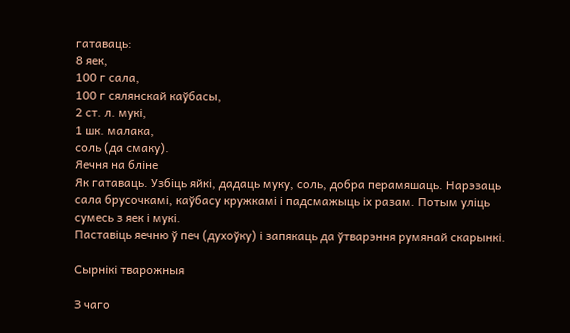гатаваць:
8 яек,
100 г сала,
100 г сялянскай каўбасы,
2 ст. л. мукі,
1 шк. малака,
соль (да смаку).
Яечня на бліне
Як гатаваць. Узбіць яйкі, дадаць муку, соль, добра перамяшаць. Нарэзаць сала брусочкамі, каўбасу кружкамі і падсмажыць іх разам. Потым уліць сумесь з яек і мукі.
Паставіць яечню ў печ (духоўку) і запякаць да ўтварэння румянай скарынкі.

Сырнікі тварожныя

З чаго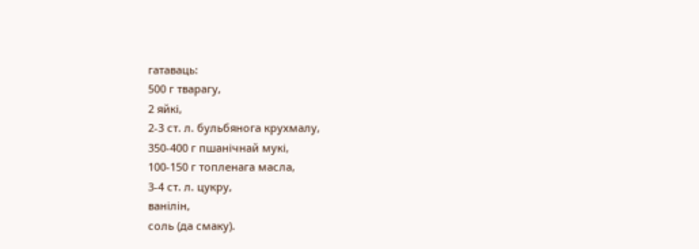гатаваць:
500 г тварагу,
2 яйкі,
2-3 ст. л. бульбянога крухмалу,
350-400 г пшанічнай мукі,
100-150 г топленага масла,
3-4 ст. л. цукру,
ванілін,
соль (да смаку).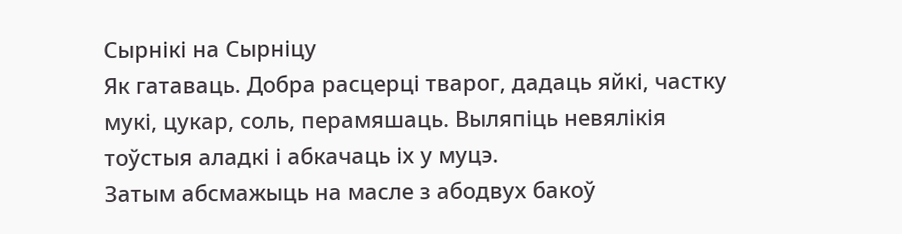Сырнікі на Сырніцу
Як гатаваць. Добра расцерці тварог, дадаць яйкі, частку мукі, цукар, соль, перамяшаць. Выляпіць невялікія тоўстыя аладкі і абкачаць іх у муцэ.
Затым абсмажыць на масле з абодвух бакоў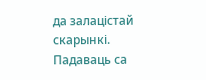да залацістай скарынкі.
Падаваць са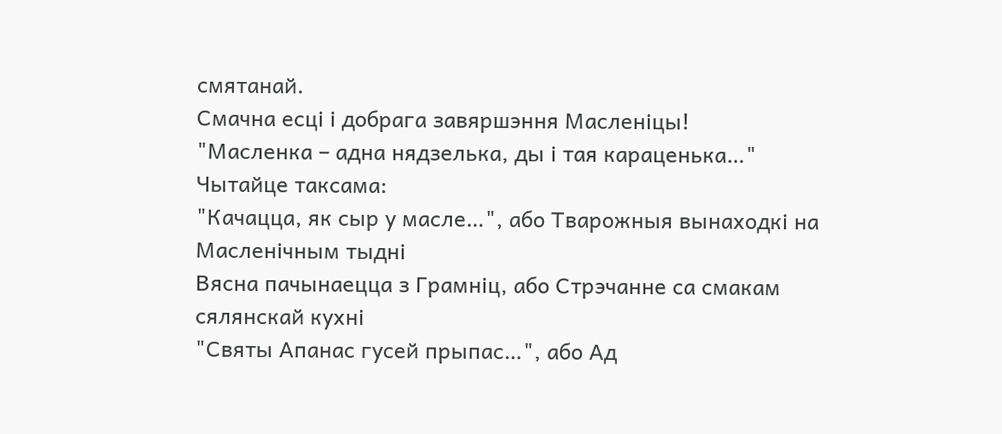смятанай.
Смачна есці і добрага завяршэння Масленіцы!
"Масленка – адна нядзелька, ды і тая караценька…"
Чытайце таксама:
"Качацца, як сыр у масле…", або Тварожныя вынаходкі на Масленічным тыдні
Вясна пачынаецца з Грамніц, або Стрэчанне са смакам сялянскай кухні
"Святы Апанас гусей прыпас…", або Ад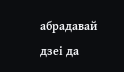абрадавай дзеі да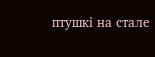птушкі на стале